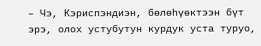– Чэ, Кэриспэндиэн, бөлөһүөктээн бүт эрэ, олох устубутун курдук уста туруо,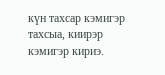күн тахсар кэмигэр тахсыа, киирэр кэмигэр кириэ.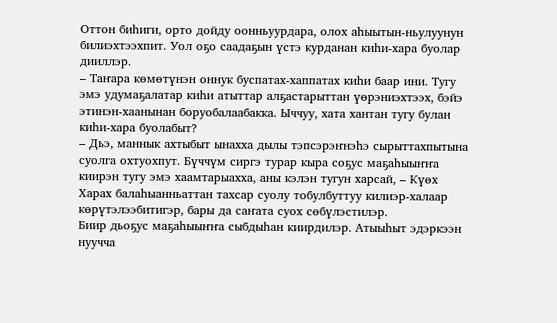Оттон биһиги, орто дойду оонньуурдара, олох аһыытын-ньулуунун билиэхтээхпит. Уол оҕо саадаҕын үстэ курданан киһи-хара буолар дииллэр.
– Таҥара көмөтүнэн оннук буспатах-хаппатах киһи баар ини. Тугу эмэ удумаҕалатар киһи атыттар алҕастарыттан үөрэниэхтээх, бэйэ этинэн-хаанынан боруобалаабакка. Ыччуу, хата хантан тугу булан киһи-хара буолабыт?
– Дьэ, маннык ахтыбыт ынахха дылы тэпсэрэҥнэһэ сырыттахпытына суолга охтуохпут. Бүччүм сиргэ турар кыра соҕус маҕаһыыҥҥа киирэн тугу эмэ хаамтарыахха, аны кэлэн тугун харсай, – Күөх Харах балаһыанньаттан тахсар суолу тобулбуттуу килиэр-халаар көрүтэлээбитигэр, бары да саҥата суох сөбүлэстилэр.
Биир дьоҕус маҕаһыыҥҥа сыбдыһан киирдилэр. Атыыһыт эдэркээн нуучча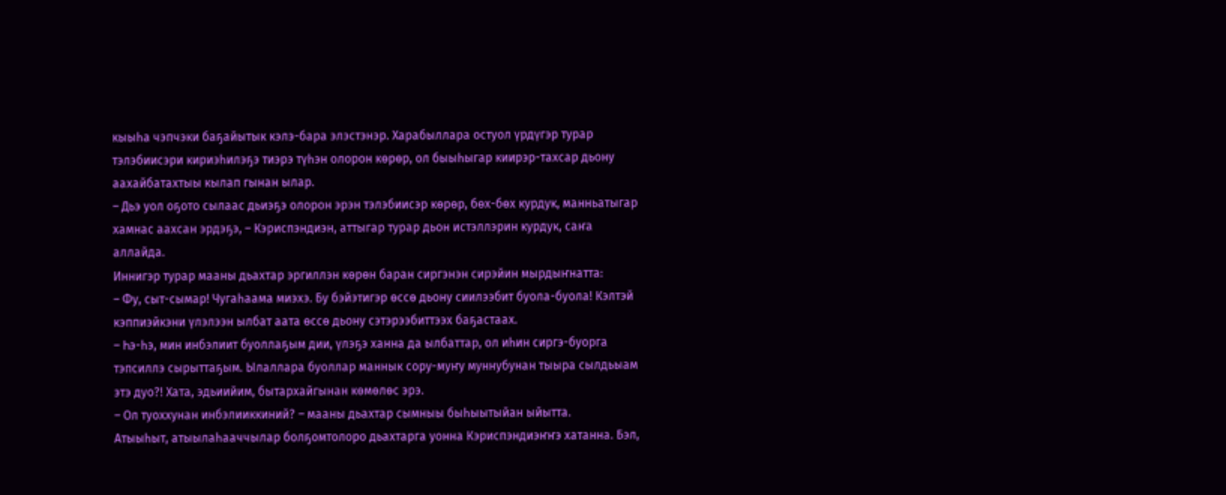кыыһа чэпчэки баҕайытык кэлэ-бара элэстэнэр. Харабыллара остуол үрдүгэр турар тэлэбиисэри кириэһилэҕэ тиэрэ түһэн олорон көрөр, ол быыһыгар киирэр-тахсар дьону аахайбатахтыы кылап гынан ылар.
– Дьэ уол оҕото сылаас дьиэҕэ олорон эрэн тэлэбиисэр көрөр, бөх-бөх курдук, манньатыгар хамнас аахсан эрдэҕэ, – Кэриспэндиэн, аттыгар турар дьон истэллэрин курдук, саҥа аллайда.
Иннигэр турар мааны дьахтар эргиллэн көрөн баран сиргэнэн сирэйин мырдыҥнатта:
– Фу, сыт-сымар! Чугаһаама миэхэ. Бу бэйэтигэр өссө дьону сиилээбит буола-буола! Кэлтэй кэппиэйкэни үлэлээн ылбат аата өссө дьону сэтэрээбиттээх баҕастаах.
– Һэ-һэ, мин инбэлиит буоллаҕым дии, үлэҕэ ханна да ылбаттар, ол иһин сиргэ-буорга тэпсиллэ сырыттаҕым. Ылаллара буоллар маннык сору-муҥу муннубунан тыыра сылдьыам этэ дуо?! Хата, эдьиийим, бытархайгынан көмөлөс эрэ.
– Ол туоххунан инбэлииккиний? – мааны дьахтар сымныы быһыытыйан ыйытта.
Атыыһыт, атыылаһааччылар болҕомтолоро дьахтарга уонна Кэриспэндиэҥҥэ хатанна. Бэл,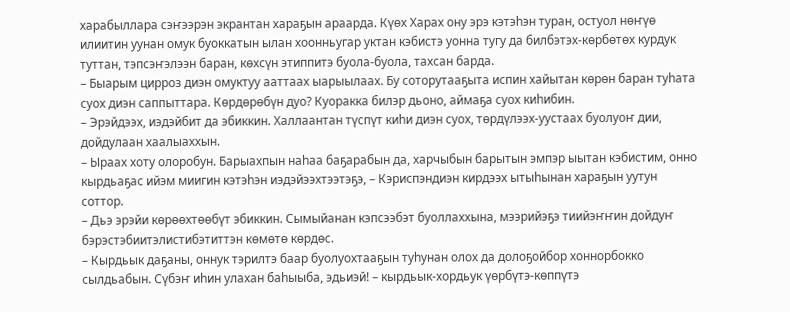харабыллара сэҥээрэн экрантан хараҕын араарда. Күөх Харах ону эрэ кэтэһэн туран, остуол нөҥүө илиитин уунан омук буоккатын ылан хоонньугар уктан кэбистэ уонна тугу да билбэтэх-көрбөтөх курдук туттан, тэпсэҥэлээн баран, көхсүн этиппитэ буола-буола, тахсан барда.
– Быарым цирроз диэн омуктуу ааттаах ыарыылаах. Бу соторутааҕыта испин хайытан көрөн баран туһата суох диэн саппыттара. Көрдөрөбүн дуо? Куоракка билэр дьоно, аймаҕа суох киһибин.
– Эрэйдээх, иэдэйбит да эбиккин. Халлаантан түспүт киһи диэн суох, төрдүлээх-уустаах буолуоҥ дии, дойдулаан хаалыаххын.
– Ыраах хоту олоробун. Барыахпын наһаа баҕарабын да, харчыбын барытын эмпэр ыытан кэбистим, онно кырдьаҕас ийэм миигин кэтэһэн иэдэйээхтээтэҕэ, – Кэриспэндиэн кирдээх ытыһынан хараҕын уутун соттор.
– Дьэ эрэйи көрөөхтөөбүт эбиккин. Сымыйанан кэпсээбэт буоллаххына, мээрийэҕэ тиийэҥҥин дойдуҥ бэрэстэбиитэлистибэтиттэн көмөтө көрдөс.
– Кырдьык даҕаны, оннук тэрилтэ баар буолуохтааҕын туһунан олох да долоҕойбор хоннорбокко сылдьабын. Сүбэҥ иһин улахан баһыыба, эдьиэй! – кырдьык-хордьук үөрбүтэ-көппүтэ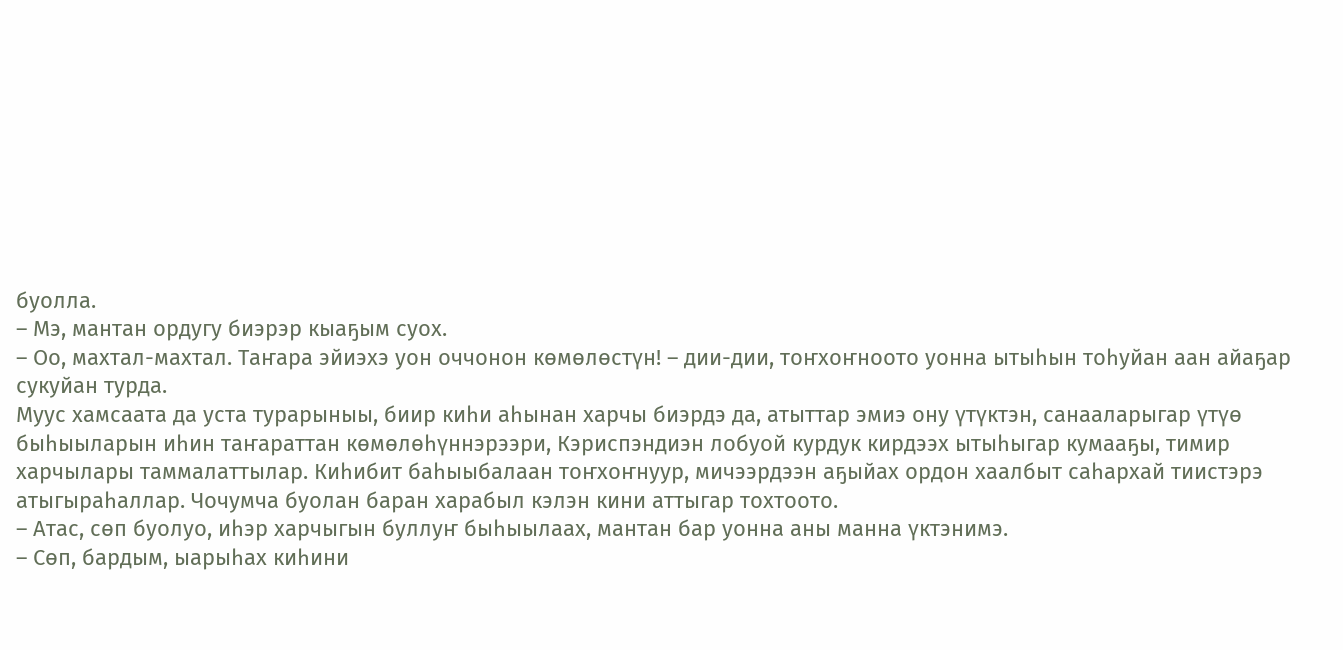буолла.
– Мэ, мантан ордугу биэрэр кыаҕым суох.
– Оо, махтал-махтал. Таҥара эйиэхэ уон оччонон көмөлөстүн! – дии-дии, тоҥхоҥноото уонна ытыһын тоһуйан аан айаҕар сукуйан турда.
Муус хамсаата да уста турарыныы, биир киһи аһынан харчы биэрдэ да, атыттар эмиэ ону үтүктэн, санааларыгар үтүө быһыыларын иһин таҥараттан көмөлөһүннэрээри, Кэриспэндиэн лобуой курдук кирдээх ытыһыгар кумааҕы, тимир харчылары таммалаттылар. Киһибит баһыыбалаан тоҥхоҥнуур, мичээрдээн аҕыйах ордон хаалбыт саһархай тиистэрэ атыгыраһаллар. Чочумча буолан баран харабыл кэлэн кини аттыгар тохтоото.
– Атас, сөп буолуо, иһэр харчыгын буллуҥ быһыылаах, мантан бар уонна аны манна үктэнимэ.
– Сөп, бардым, ыарыһах киһини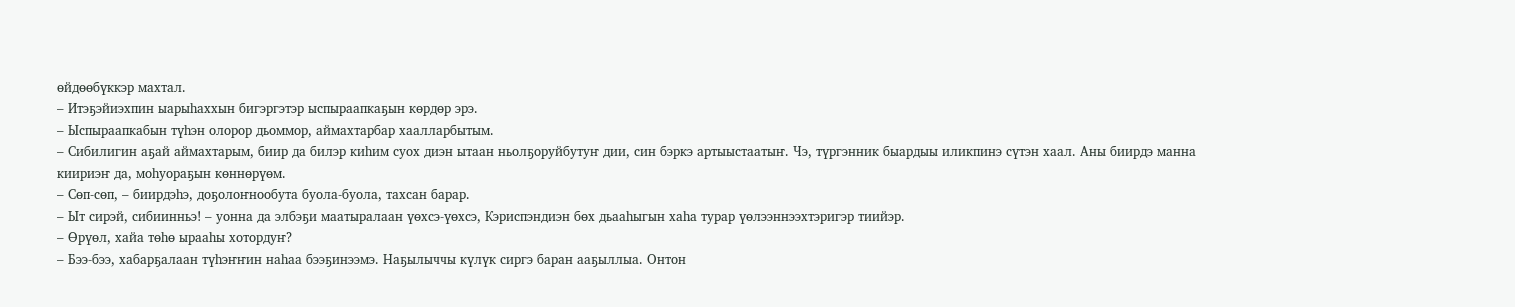өйдөөбүккэр махтал.
– Итэҕэйиэхпин ыарыһаххын бигэргэтэр ыспыраапкаҕын көрдөр эрэ.
– Ыспыраапкабын түһэн олорор дьоммор, аймахтарбар хаалларбытым.
– Сибилигин аҕай аймахтарым, биир да билэр киһим суох диэн ытаан ньолҕоруйбутуҥ дии, син бэркэ артыыстаатыҥ. Чэ, түргэнник быардыы иликпинэ сүтэн хаал. Аны биирдэ манна киириэҥ да, моһуораҕын көннөрүөм.
– Сөп-сөп, – биирдэһэ, доҕолоҥнообута буола-буола, тахсан барар.
– Ыт сирэй, сибиинньэ! – уонна да элбэҕи маатыралаан үөхсэ-үөхсэ, Кэриспэндиэн бөх дьааһыгын хаһа турар үөлээннээхтэригэр тиийэр.
– Өрүөл, хайа төһө ырааһы хотордуҥ?
– Бээ-бээ, хабарҕалаан түһэҥҥин наһаа бээҕинээмэ. Наҕылыччы күлүк сиргэ баран ааҕыллыа. Онтон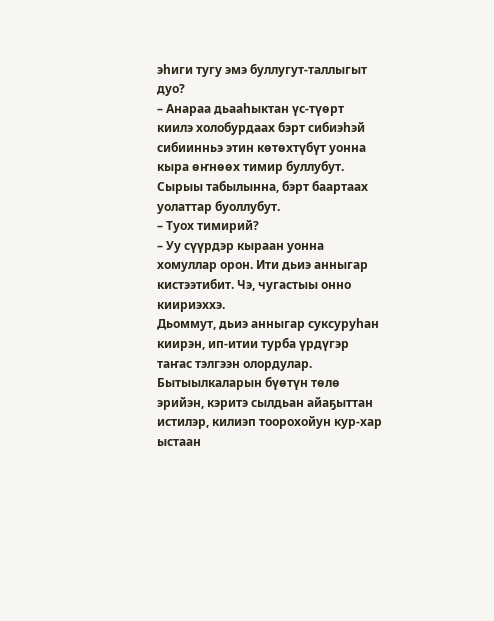эһиги тугу эмэ буллугут-таллыгыт дуо?
– Анараа дьааһыктан үс-түөрт киилэ холобурдаах бэрт сибиэһэй сибиинньэ этин көтөхтүбүт уонна кыра өҥнөөх тимир буллубут. Сырыы табылынна, бэрт баартаах уолаттар буоллубут.
– Туох тимирий?
– Уу сүүрдэр кыраан уонна хомуллар орон. Ити дьиэ анныгар кистээтибит. Чэ, чугастыы онно киириэххэ.
Дьоммут, дьиэ анныгар суксуруһан киирэн, ип-итии турба үрдүгэр таҥас тэлгээн олордулар. Бытыылкаларын бүөтүн төлө эрийэн, кэритэ сылдьан айаҕыттан истилэр, килиэп тоорохойун кур-хар ыстаан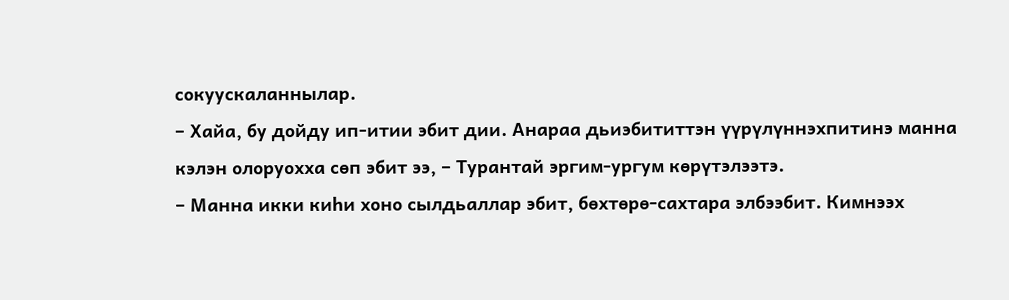сокуускаланнылар.
– Хайа, бу дойду ип-итии эбит дии. Анараа дьиэбититтэн үүрүлүннэхпитинэ манна кэлэн олоруохха сөп эбит ээ, – Турантай эргим-ургум көрүтэлээтэ.
– Манна икки киһи хоно сылдьаллар эбит, бөхтөрө-сахтара элбээбит. Кимнээх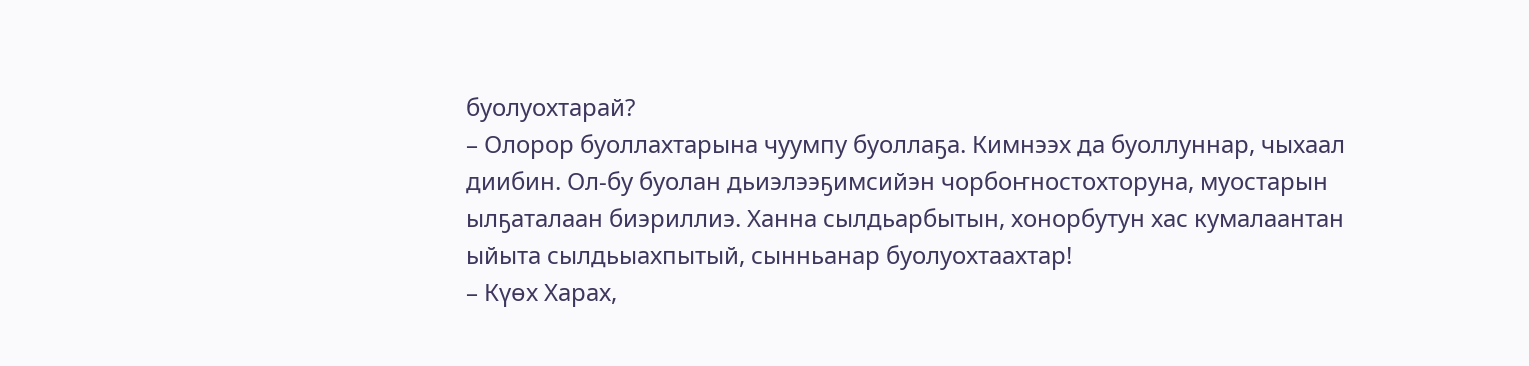буолуохтарай?
– Олорор буоллахтарына чуумпу буоллаҕа. Кимнээх да буоллуннар, чыхаал диибин. Ол-бу буолан дьиэлээҕимсийэн чорбоҥностохторуна, муостарын ылҕаталаан биэриллиэ. Ханна сылдьарбытын, хонорбутун хас кумалаантан ыйыта сылдьыахпытый, сынньанар буолуохтаахтар!
– Күөх Харах,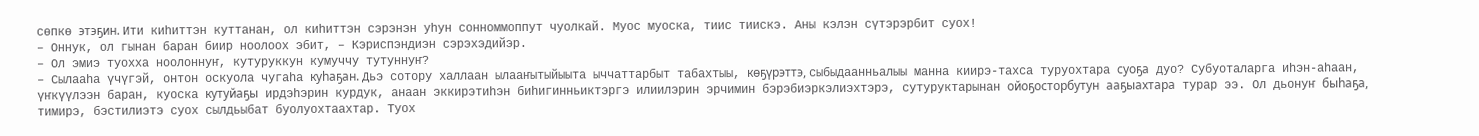сөпкө этэҕин. Ити киһиттэн куттанан, ол киһиттэн сэрэнэн уһун сонноммоппут чуолкай. Муос муоска, тиис тиискэ. Аны кэлэн сүтэрэрбит суох!
– Оннук, ол гынан баран биир ноолоох эбит, – Кэриспэндиэн сэрэхэдийэр.
– Ол эмиэ туохха ноолоннуҥ, кутуруккун кумуччу тутуннуҥ?
– Сылааһа үчүгэй, онтон оскуола чугаһа куһаҕан. Дьэ сотору халлаан ылааҥытыйыыта ыччаттарбыт табахтыы, көҕүрэттэ, сыбыдаанньалыы манна киирэ-тахса туруохтара суоҕа дуо? Субуоталарга иһэн-аһаан, үҥкүүлээн баран, куоска кутуйаҕы ирдэһэрин курдук, анаан эккирэтиһэн биһигинньиктэргэ илиилэрин эрчимин бэрэбиэркэлиэхтэрэ, сутуруктарынан ойоҕосторбутун ааҕыахтара турар ээ. Ол дьонуҥ быһаҕа, тимирэ, бэстилиэтэ суох сылдьыбат буолуохтаахтар. Туох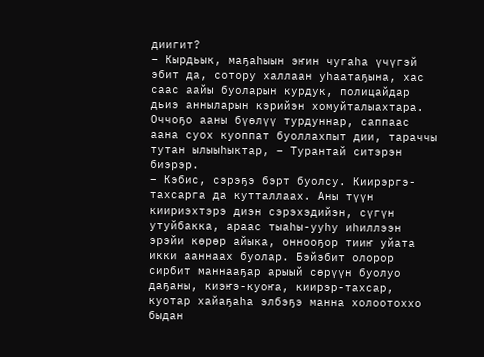диигит?
– Кырдьык, маҕаһыын эҥин чугаһа үчүгэй эбит да, сотору халлаан уһаатаҕына, хас саас аайы буоларын курдук, полицайдар дьиэ анныларын кэрийэн хомуйталыахтара. Оччоҕо ааны бүөлүү турдуннар, саппаас аана суох куоппат буоллахпыт дии, тараччы тутан ылыыһыктар, – Турантай ситэрэн биэрэр.
– Кэбис, сэрэҕэ бэрт буолсу. Киирэргэ-тахсарга да кутталлаах. Аны түүн киириэхтэрэ диэн сэрэхэдийэн, сүгүн утуйбакка, араас тыаһы-ууһу иһиллээн эрэйи көрөр айыка, оннооҕор тииҥ уйата икки ааннаах буолар. Бэйэбит олорор сирбит маннааҕар арыый сөрүүн буолуо даҕаны, киэҥэ-куоҥа, киирэр-тахсар, куотар хайаҕаһа элбэҕэ манна холоотоххо быдан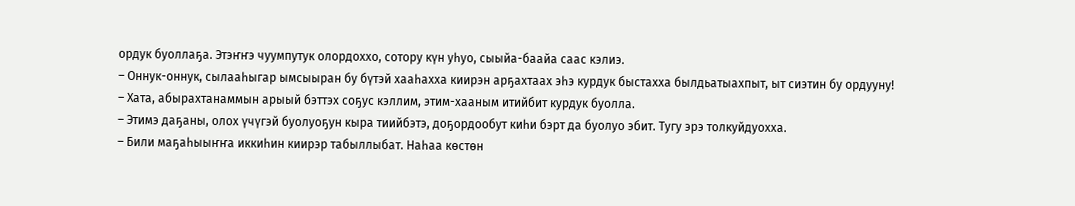ордук буоллаҕа. Этэҥҥэ чуумпутук олордоххо, сотору күн уһуо, сыыйа-баайа саас кэлиэ.
– Оннук-оннук, сылааһыгар ымсыыран бу бүтэй хааһахха киирэн арҕахтаах эһэ курдук быстахха былдьатыахпыт, ыт сиэтин бу ордууну!
– Хата, абырахтанаммын арыый бэттэх соҕус кэллим, этим-хааным итийбит курдук буолла.
– Этимэ даҕаны, олох үчүгэй буолуоҕун кыра тиийбэтэ, доҕордообут киһи бэрт да буолуо эбит. Тугу эрэ толкуйдуохха.
– Били маҕаһыыҥҥа иккиһин киирэр табыллыбат. Наһаа көстөн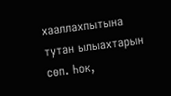хааллахпытына тутан ылыахтарын сөп. Һок,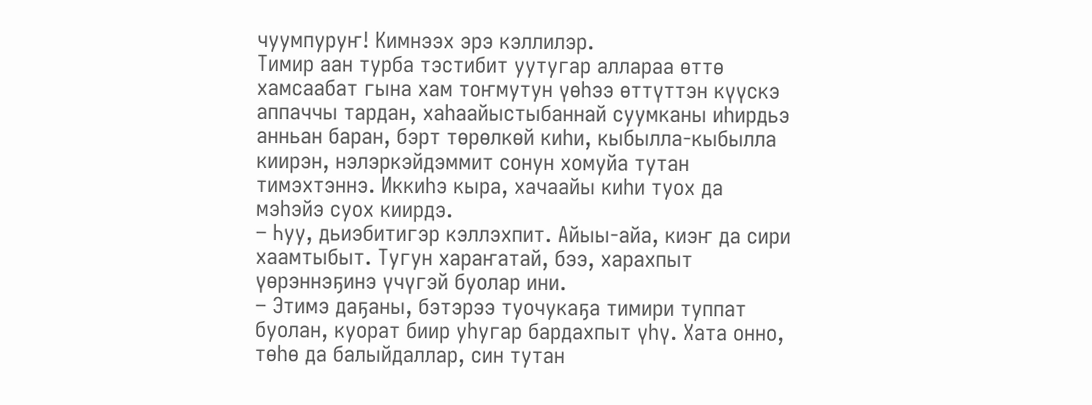чуумпуруҥ! Кимнээх эрэ кэллилэр.
Тимир аан турба тэстибит уутугар аллараа өттө хамсаабат гына хам тоҥмутун үөһээ өттүттэн күүскэ аппаччы тардан, хаһаайыстыбаннай суумканы иһирдьэ анньан баран, бэрт төрөлкөй киһи, кыбылла-кыбылла киирэн, нэлэркэйдэммит сонун хомуйа тутан тимэхтэннэ. Иккиһэ кыра, хачаайы киһи туох да мэһэйэ суох киирдэ.
– Һуу, дьиэбитигэр кэллэхпит. Айыы-айа, киэҥ да сири хаамтыбыт. Тугун хараҥатай, бээ, харахпыт үөрэннэҕинэ үчүгэй буолар ини.
– Этимэ даҕаны, бэтэрээ туочукаҕа тимири туппат буолан, куорат биир уһугар бардахпыт үһү. Хата онно, төһө да балыйдаллар, син тутан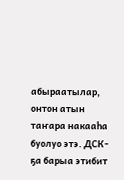абыраатылар, онтон атын таҥара накааһа буолуо этэ. ДСК-ҕа барыа этибит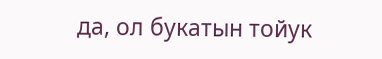да, ол букатын тойук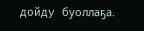дойду буоллаҕа.